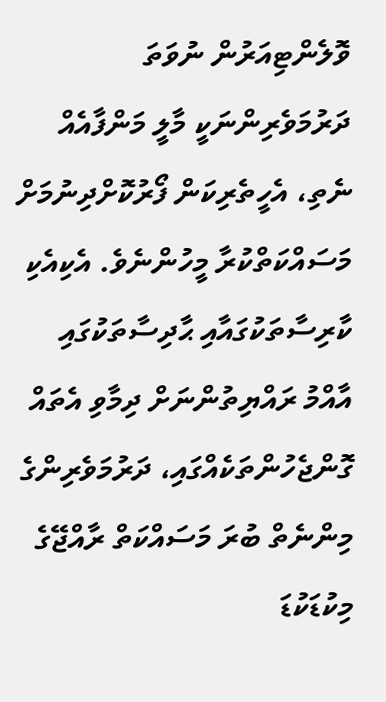ވޮލެންޓިއަރުން ނުވަތަ ދަރުމަވެރިންނަކީ މާލީ މަންފާއެއް ނެތި، އެހީތެރިކަން ފޯރުކޮށްދިނުމަށް މަސައްކަތްކުރާ މީހުންނެވެ. އެކިއެކި ކާރިސާތަކުގައާއި ޙާދިސާތަކުގައި އާއްމު ރައްޔިތުންނަށް ދިމާވި އެތައް ގޮންޖެހުންތަކެއްގައި، ދަރުމަވެރިންގެ މިންނެތް ބުރަ މަސައްކަތް ރާއްޖޭގެ މިކުޑަކުޑަ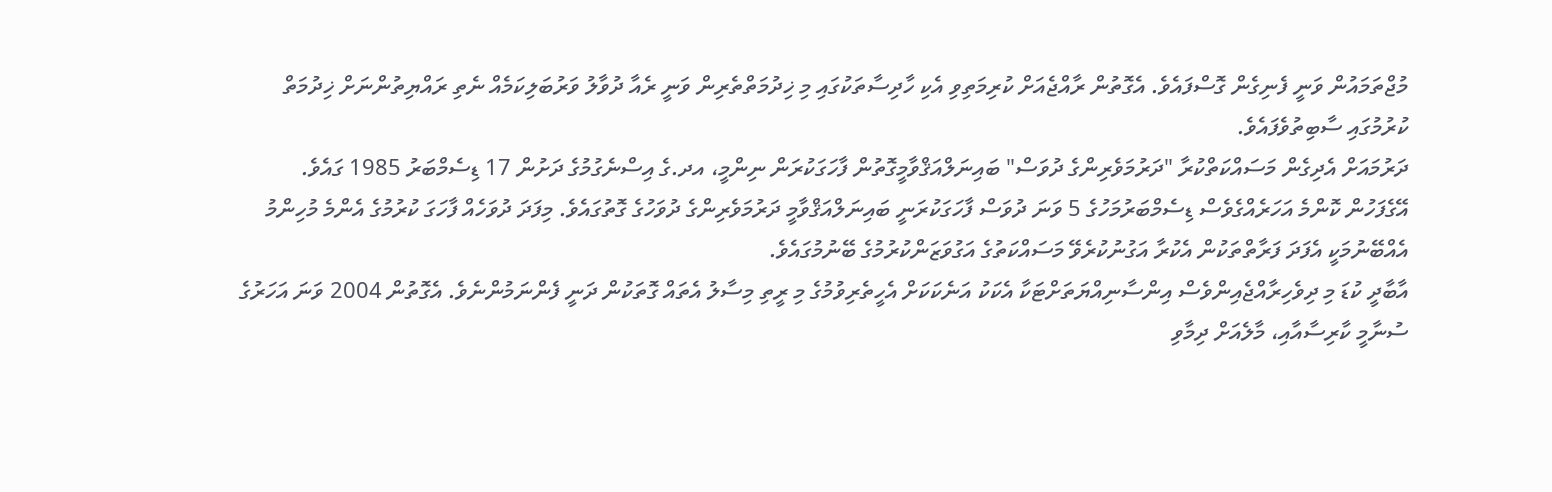މުޖްތަމައުން ވަނީ ފެނިގެން ގޮސްފައެވެ. އެގޮތުން ރާއްޖެއަށް ކުރިމަތިވި އެކި ހާދިސާތަކުގައި މި ޚިދުމަތްތެރިން ވަނީ ރެއާ ދުވާލު ވަރުބަލިކަމެއް ނެތި ރައްޔިތުންނަށް ޚިދުމަތް ކުރުމުގައި ސާބިތުވެފައެވެ.
ދަރުމައަށް އެދިގެން މަސައްކަތްކުރާ "ދަރުމަވެރިންގެ ދުވަސް" ބައިނަލްއަޤްވާމީގޮތުން ފާހަގަކުރަން ނިންމީ، އދ.ގެ އިސްނެގުމުގެ ދަށުން 17 ޑިސެމްބަރު 1985 ގައެވެ. އޭގެފަހުން ކޮންމެ އަހަރެއްގެވެސް ޑިސެމްބަރުމަހުގެ 5 ވަނަ ދުވަސް ފާހަގަކުރަނީ ބައިނަލްއަޤްވާމީ ދަރުމަވެރިންގެ ދުވަހުގެ ގޮތުގައެވެ. މިފަދަ ދުވަހެއް ފާހަގަ ކުރުމުގެ އެންމެ މުހިންމު އެއްބޭނުމަކީ އެފަދަ ފަރާތްތަކުން އެކުރާ އަގުނުކުރެވޭ މަސައްކަތުގެ އަގުވަޒަންކުރުމުގެ ބޭނުމުގައެވެ.
އާބާދީ ކުޑަ މި ދިވެހިރާއްޖެއިންވެސް އިންސާނިއްޔަތަށްޓަކާ އެކަކު އަނެކަކަށް އެހީތެރިވުމުގެ މި ރީތި މިސާލު އެތައް ގޮތަކުން ދަނީ ފެންނަމުންނެވެ. އެގޮތުން 2004 ވަނަ އަހަރުގެ ސުނާމީ ކާރިސާއާއި، މާލެއަށް ދިމާވި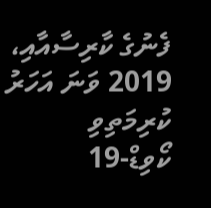ފެނުގެ ކާރިސާއާއި، 2019 ވަނަ އަހަރު ކުރިމަތިވި ކޯވިޑް-19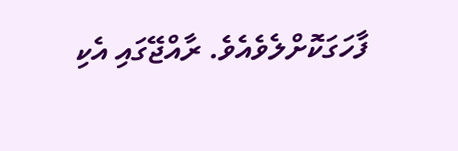ފާހަގަކޮށްލެވެއެވެ. ރާއްޖޭގައި އެކި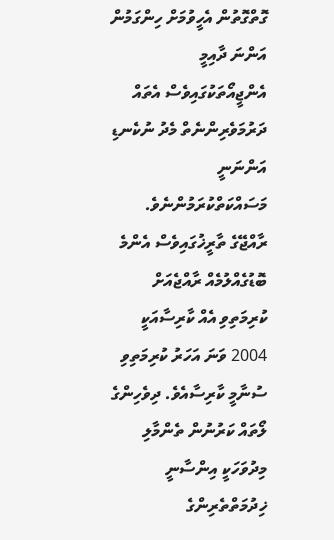ގޮތްގޮތުން އެހީވުމަށް ހިންގަމުން އަންނަ ދާއިމީ އެންޖީއޯތަކުގައިވެސް އެތައް ދަރުމަވެރިންނެތް މެދު ނުކެނޑި އަންނަނީ މަސައްކަތްކުރަމުންނެވެ.
ރާއްޖޭގެ ތާރީޚުގައިވެސް އެންމެ ބޮޑުގެއްލުމެއް ރާއްޖެއަށް ކުރިމަތިވި އެއް ކާރިސާއަކީ 2004 ވަނަ އަހަރު ކުރިމަތިވި ސުނާމީ ކާރިސާއެވެ. ދިވެހިންގެ ލޯތައް ކަރުނުން ތެންމާލި މިދުވަހަކީ އިންސާނީ ޚިދުމަތްތެރިންގެ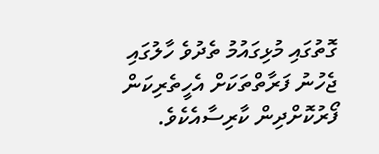ގޮތުގައި މުޅިގައުމު ތެދުވެ ހާލުގައި ޖެހުނު ފަރާތްތަކަށް އެހީތެރިކަން ފޯރުކޮށްދިން ކާރިސާއެކެވެ.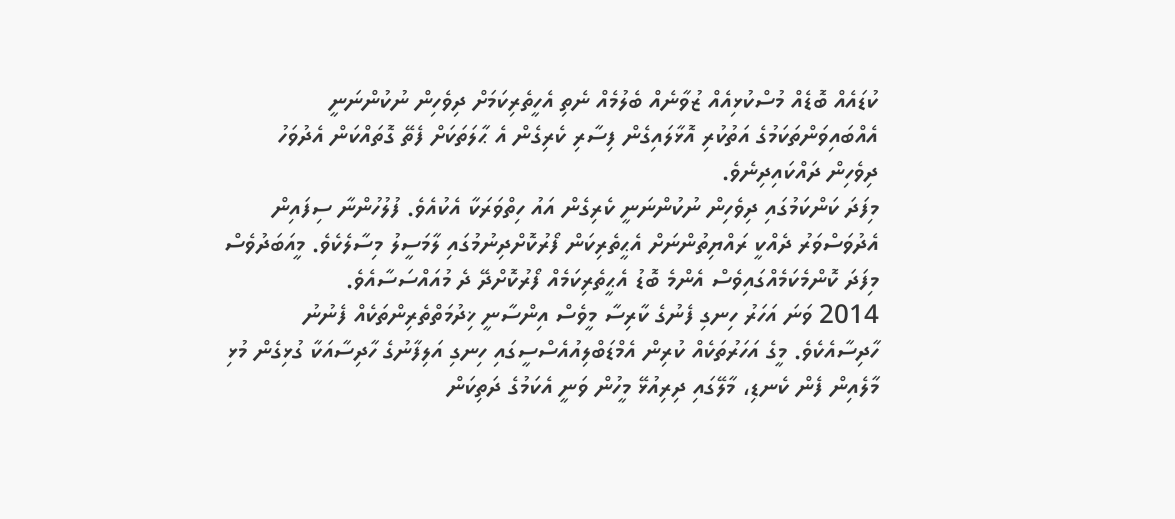ކުޑައެއް ބޮޑެއް މުސްކުޅިއެއް ޒުވާނެއް ބެލުމެއް ނެތި އެހީތެރިކަމަށް ދިވެހިން ނުކުންނަނީ އެއްބައިވަންތަކަމުގެ އަތުކުރި އޮޅާލައިގެން ފިސާރި ކެރިގެން އެ ޙާލަތަކަށް ފެތޭ ގޮތައްކަން އެދުވަހު ދިވެހިން ދައްކައިދިނެވެ.
މިފަދަ ކަންކަމުގައި ދިވެހިން ނުކުންނަނީ ކެރިގެން އައު ހިތްވަރަކާ އެކުއެވެ. ފުލުހުންނާ ސިފައިން އެދުވަސްވަރު ދެއްކީ ރައްޔިތުންނަށް އެޙީތެރިކަން ފޯރުކޮށްދިނުމުގައި ލާމަސީލު މިސާލެކެވެ. މީއަބަދުވެސް މިފަދަ ކޮންމެކަމެއްގައިވެސް އެންމެ ބޮޑު އެޙީތެރިކަމެއް ފޯރުކޮށްދޭ ދެ މުއައްސަސާއެވެ.
2014 ވަނަ އަހަރު ހިނގި ފެނުގެ ކާރިސާ މީވެސް އިންސާނީ ޚިދުމަތްތެރިންތަކެއް ފެނުނު ހާދިސާއެކެވެ. މީގެ އަހަރުތަކެއް ކުރިން އެމްޑަބްލިއުއެސްސީގައި ހިނގި އަލިފާނުގެ ހާދިސާއަކާ ގުޅިގެން މުޅި މާލެއިން ފެން ކެނޑި، މާލޭގައި ދިރިއުޅޭ މީހުން ވަނީ އެކަމުގެ ދަތިކަން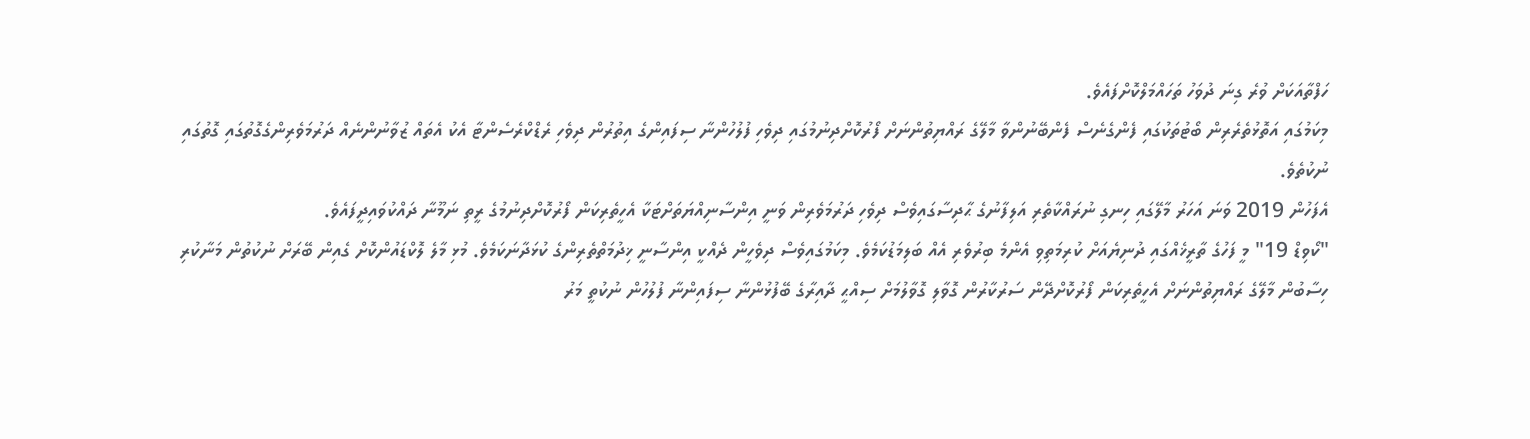ހަފްތާއަކަށް ވުރެ ގިނަ ދުވަހު ތަހައްމަލްކޮށްފައެވެ.
މިކަމުގައި އަތޮޅުތެރެރިން ބޯޓުތަކުގައި ފެންގެނެސް ފެންބޭނުންވާ މާލޭގެ ރައްޔިތުންނަށް ފޯރުކޮށްދިނުމުގައި ދިވެހި ފުލުހުންނާ ސިފައިންގެ އިތުރުން ދިވެހި ރެޑްކްރެސެންޓާ އެކު އެތައް ޒުވާނުންނެއް ދަރުމަވެރިންގެގޮތުގައި ގޮތުގައި ނުކުތެވެ.
އެފަހުން 2019 ވަނަ އަހަރު މާލޭގައި ހިނގި ނުރައްކާތެރި އަލިފާނުގެ ޙާދިސާގައިވެސް ދިވެހި ދަރުމަވެރިން ވަނީ އިންސާނިއްޔަތަށްޓަކާ އެހީތެރިކަން ފޯރުކޮށްދިނުމުގެ ރީތި ނަމޫނާ ދައްކުވައިދީފައެވެ.
"ކޯވިޑް 19" މީ ފަހުގެ ތާރީޚެއްގައި ދުނިޔެއަށް ކުރިމަތިވި އެންމެ ބިރުވެރި އެއް ބަލިމަޑުކަމެވެ. މިކަމުގައިވެސް ދިވެހީން ދެއްކީ އިންސާނީ ޚިދުމަތްތެރިންގެ ކުޅަދާނަކަމެވެ. މުޅި މާލެ ލޮކްޑައުންކޮށް ގެއިން ބޭރަށް ނުކުތުން މަނާކުރި ހިސާބުން މާލޭގެ ރައްޔިތުންނަށް އެހީތެރިކަން ފޯރުކޮށްދޭން ސަރުކާރުން ގޮވާލި ގޮވާލުމަށް ސިއްޙީ ދާއިރާގެ ބޭފުޅުންނާ ސިފައިންނާ ފުލުހުން ނުކުތީ މަރު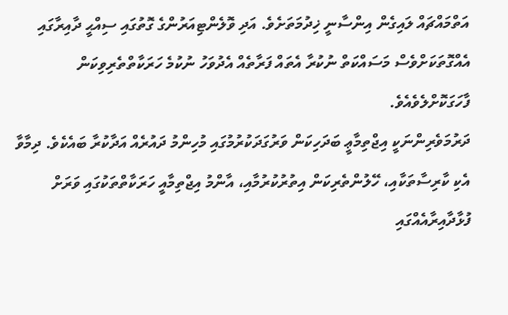އަތްމައްޗައް ލައިގެން އިންސާނީ ޚިދުމަތަށެވެ. އަދި ވޮލެންޓިއަރުންގެ ގޮތުގައި ސިއްޙީ ދާއިރާގައި އެއްގޮތަކަށްވެސް މަސައްކަތް ނުކުރާ އެތައް ފަރާތެއް އެދުވަހު ނުކުމެ ހަރަކާތްތެރިވިކަން ފާހަގަކޮށްލެވެއެވެ.
ދަރުމަވެރިންނަކީ އިޖްތިމާޢީ ބަދަހިކަން ވަރުގަދަކުރުމުގައި މުހިންމު ދައުރެއް އަދާކުރާ ބައެކެވެ. ދިމާވާ އެކި ކާރިސާތަކާއި، ހޭލުންތެރިކަން އިތުރުކުރުމާއި، އާންމު އިޖްތިމާއީ ހަރަކާތްތަކުގައި ވަރަށް ފުޅާދާއިރާއެއްގައި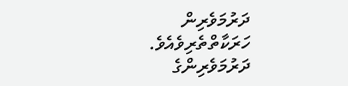ދަރުމަވެރިން ހަރަކާތްތެރިވެއެވެ. ދަރުމަވެރިންގެ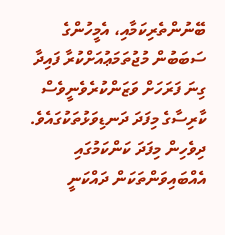ބޭނުންތެރިކަމާއި، އެމީހުންގެ ސަބަބުން މުޖުތަމަޢުއަށްކުރާ ފައިދާ ގިނަ ފަރަހަށް ވަޒަންކުރެވެނީވެސް ކާރިސާގެ މިފަދަ ދަނޑިވަޅުތަކުގައެވެ.
ދިވެހިން މިފަދަ ކަންކަމުގައި އެއްބައިވަންތަކަން ދައްކަނީ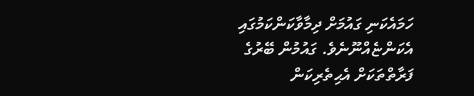ހަމައެކަނި ގައުމަށް ދިމާވާކަންކަމުގައި އެކަންޏެއްނޫނެވެ. ގައުމުން ބޭރުގެ ފަރާތްތަކަށް އެޙިތެރިކަން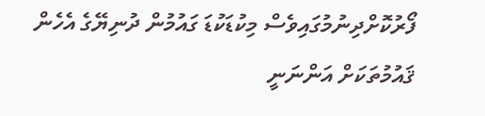ފޯރުކޮށްދިނުމުގައިވެސް މިކުޑަކުޑަ ގައުމުން ދުނިޔޭގެ އެހެން ޤައުމުތަކަށް އަންނަނީ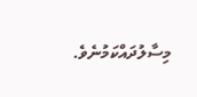މިސާލުދައްކަމުނެވެ.